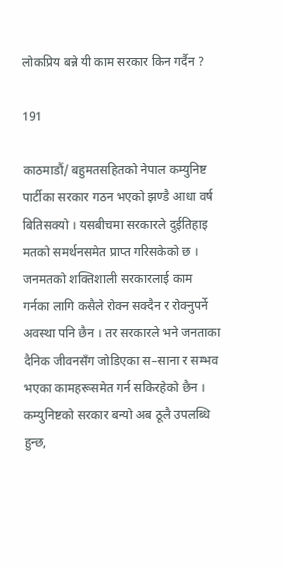लोकप्रिय बन्ने यी काम सरकार किन गर्दैन ?

191

काठमाडौं/ बहुमतसहितको नेपाल कम्युनिष्ट पार्टीका सरकार गठन भएको झण्डै आधा वर्ष बितिसक्यो । यसबीचमा सरकारले दुईतिहाइ मतको समर्थनसमेत प्राप्त गरिसकेको छ । जनमतको शक्तिशाली सरकारलाई काम गर्नका लागि कसैले रोक्न सक्दैन र रोक्नुपर्ने अवस्था पनि छैन । तर सरकारले भने जनताका दैनिक जीवनसँग जोडिएका स–साना र सम्भव भएका कामहरूसमेत गर्न सकिरहेको छैन । कम्युनिष्टको सरकार बन्यो अब ठूलै उपलब्धि हुन्छ,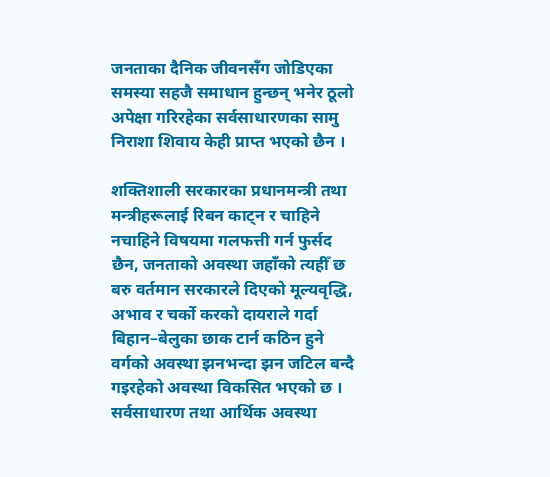जनताका दैनिक जीवनसँग जोडिएका समस्या सहजै समाधान हुन्छन् भनेर ठूलो अपेक्षा गरिरहेका सर्वसाधारणका सामु निराशा शिवाय केही प्राप्त भएको छैन ।

शक्तिशाली सरकारका प्रधानमन्त्री तथा मन्त्रीहरूलाई रिबन काट्न र चाहिने नचाहिने विषयमा गलफत्ती गर्न फुर्सद छैन, जनताको अवस्था जहाँको त्यहीँ छ बरु वर्तमान सरकारले दिएको मूल्यवृद्धि, अभाव र चर्को करको दायराले गर्दा बिहान–बेलुका छाक टार्न कठिन हुने वर्गको अवस्था झनभन्दा झन जटिल बन्दै गइरहेको अवस्था विकसित भएको छ । सर्वसाधारण तथा आर्थिक अवस्था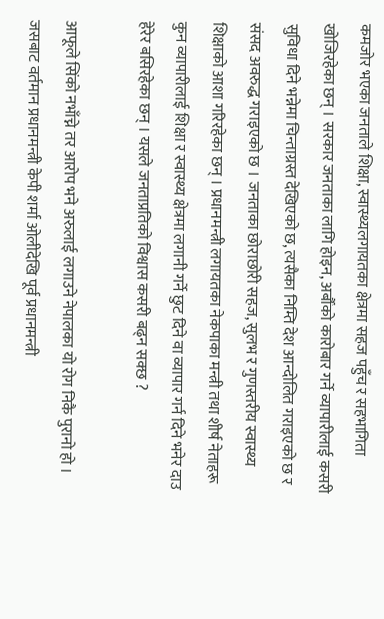कमजोर भएका जनताले शिक्षा, स्वास्थ्यलगायतका क्षेत्रमा सहज पहुँच र सहभागिता
खोजिरहेका छन् । सरकार जनताका लागि होइन, अर्बौँको कारोबार गर्ने व्यापारीलाई कसरी सुविधा दिने भन्नेमा चिन्ताग्रस्त देखिएको छ, त्यसैका निम्ति देश आन्दोलित गराइएको छ र संसद अवरुद्ध गराइएको छ । जनताका छोराछोरी सहज, सुलभ र गुणस्तरीय स्वास्थ्य शिक्षाको आशा गरिरहेका छन् । प्रधानमन्त्री लगायतका नेकपाका मन्त्री तथा शीर्ष नेताहरू कुन व्यापारीलाई शिक्षा र स्वास्थ्य क्षेत्रमा लगानी गर्ने छुट दिने वा व्यापार गर्न दिने भनेर दाउ हेरेर बसिरहेका छन् । यसले जनताप्रतिको विश्वास कसरी बढ्न सक्छ ?

आफूले सिंको नभाँच्ने तर आरोप भने अरुलाई लगाउने नेपालका यो रोग निकै पुरानो हो । जसबाट वर्तमान प्रधानमन्त्री केपी शर्मा ओलीदेखि पूर्व प्रधानमन्त्री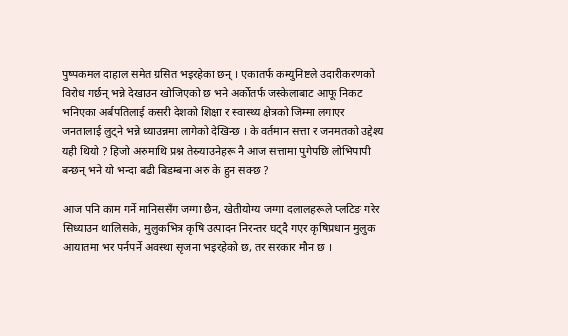पुष्पकमल दाहाल समेत ग्रसित भइरहेका छन् । एकातर्फ कम्युनिष्टले उदारीकरणको विरोध गर्छन् भन्ने देखाउन खोजिएको छ भने अर्कोतर्फ जस्केलाबाट आफू निकट भनिएका अर्बपतिलाई कसरी देशको शिक्षा र स्वास्थ्य क्षेत्रको जिम्मा लगाएर जनतालाई लुट्ने भन्ने ध्याउन्नमा लागेको देखिन्छ । के वर्तमान सत्ता र जनमतको उद्देश्य यही थियो ? हिजो अरुमाथि प्रश्न तेस्र्याउनेहरू नै आज सत्तामा पुगेपछि लोभिपापी बन्छन् भने यो भन्दा बढी बिडम्बना अरु के हुन सक्छ ?

आज पनि काम गर्ने मानिससँग जग्गा छैन, खेतीयोग्य जग्गा दलालहरूले प्लटिङ गरेर सिध्याउन थालिसके, मुलुकभित्र कृषि उत्पादन निरन्तर घट्दै गएर कृषिप्रधान मुलुक आयातमा भर पर्नपर्ने अवस्था सृजना भइरहेको छ, तर सरकार मौन छ ।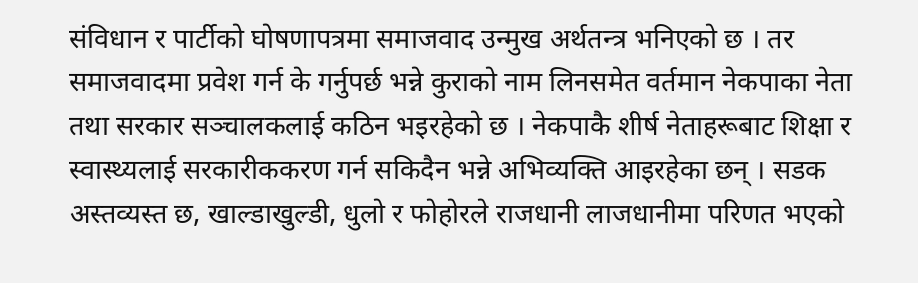संविधान र पार्टीको घोषणापत्रमा समाजवाद उन्मुख अर्थतन्त्र भनिएको छ । तर समाजवादमा प्रवेश गर्न के गर्नुपर्छ भन्ने कुराको नाम लिनसमेत वर्तमान नेकपाका नेता तथा सरकार सञ्चालकलाई कठिन भइरहेको छ । नेकपाकै शीर्ष नेताहरूबाट शिक्षा र स्वास्थ्यलाई सरकारीककरण गर्न सकिदैन भन्ने अभिव्यक्ति आइरहेका छन् । सडक अस्तव्यस्त छ, खाल्डाखुल्डी, धुलो र फोहोरले राजधानी लाजधानीमा परिणत भएको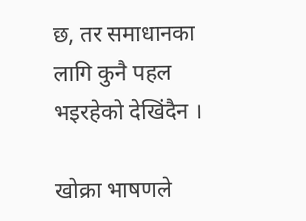छ, तर समाधानका लागि कुनै पहल भइरहेको देखिंदैन ।

खोक्रा भाषणले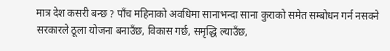मात्र देश कसरी बन्छ ? पाँच महिनाको अवधिमा सानाभन्दा साना कुराको समेत सम्बोधन गर्न नसक्ने सरकारले ठूला योजना बनाउँछ, विकास गर्छ, समृद्धि ल्याउँछ,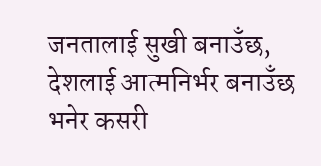जनतालाई सुखी बनाउँछ, देशलाई आत्मनिर्भर बनाउँछ भनेर कसरी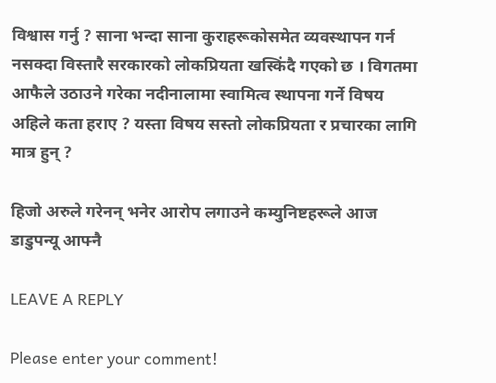विश्वास गर्नु ? साना भन्दा साना कुराहरूकोसमेत व्यवस्थापन गर्न नसक्दा विस्तारै सरकारको लोकप्रियता खस्किंदै गएको छ । विगतमा आफैले उठाउने गरेका नदीनालामा स्वामित्व स्थापना गर्ने विषय अहिले कता हराए ? यस्ता विषय सस्तो लोकप्रियता र प्रचारका लागि मात्र हुन् ?

हिजो अरुले गरेनन् भनेर आरोप लगाउने कम्युनिष्टहरूले आज डाडुपन्यू आफ्नै

LEAVE A REPLY

Please enter your comment!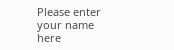Please enter your name here